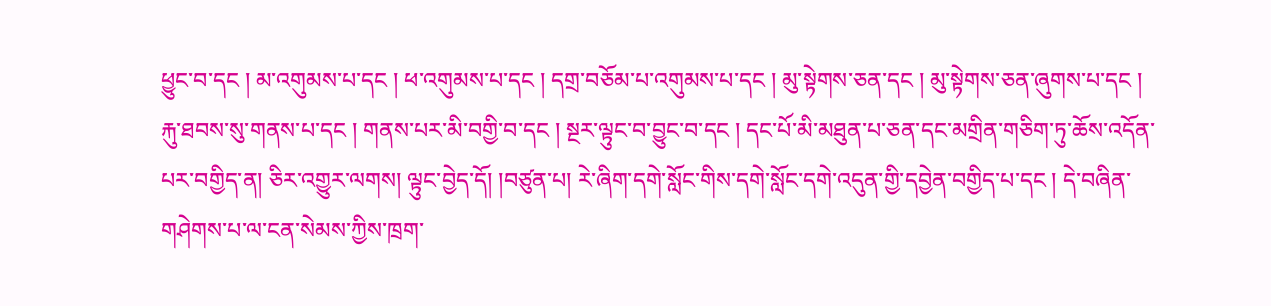ཕྱུང་བ་དང ། མ་འགུམས་པ་དང ། ཕ་འགུམས་པ་དང ། དགྲ་བཅོམ་པ་འགུམས་པ་དང ། མུ་སྟེགས་ཅན་དང ། མུ་སྟེགས་ཅན་ཞུགས་པ་དང ། རྐུ་ཐབས་སུ་གནས་པ་དང ། གནས་པར་མི་བགྱི་བ་དང ། སྔར་ལྟུང་བ་བྱུང་བ་དང ། དང་པོ་མི་མཐུན་པ་ཅན་དང་མགྲིན་གཅིག་ཏུ་ཆོས་འདོན་པར་བགྱིད་ན། ཅིར་འགྱུར་ལགས། ལྟུང་བྱེད་དོ། །བཙུན་པ། རེ་ཞིག་དགེ་སློང་གིས་དགེ་སློང་དགེ་འདུན་གྱི་དབྱེན་བགྱིད་པ་དང ། དེ་བཞིན་གཤེགས་པ་ལ་ངན་སེམས་ཀྱིས་ཁྲག་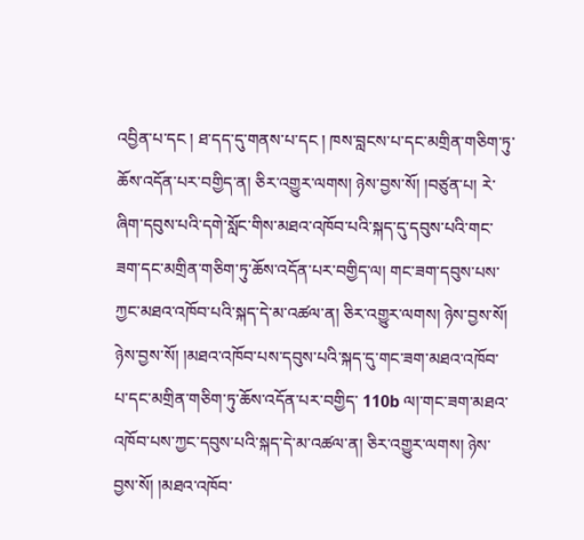འབྱིན་པ་དང ། ཐ་དད་དུ་གནས་པ་དང ། ཁས་བླངས་པ་དང་མགྲིན་གཅིག་ཏུ་ཆོས་འདོན་པར་བགྱིད་ན། ཅིར་འགྱུར་ལགས། ཉེས་བྱས་སོ། །བཙུན་པ། རེ་ཞིག་དབུས་པའི་དགེ་སློང་གིས་མཐའ་འཁོབ་པའི་སྐད་དུ་དབུས་པའི་གང་ཟག་དང་མགྲིན་གཅིག་ཏུ་ཆོས་འདོན་པར་བགྱིད་ལ། གང་ཟག་དབུས་པས་ཀྱང་མཐའ་འཁོབ་པའི་སྐད་དེ་མ་འཚལ་ན། ཅིར་འགྱུར་ལགས། ཉེས་བྱས་སོ། ཉེས་བྱས་སོ། །མཐའ་འཁོབ་པས་དབུས་པའི་སྐད་དུ་གང་ཟག་མཐའ་འཁོབ་པ་དང་མགྲིན་གཅིག་ཏུ་ཆོས་འདོན་པར་བགྱིད་ 110b ལ།་གང་ཟག་མཐའ་འཁོབ་པས་ཀྱང་དབུས་པའི་སྐད་དེ་མ་འཚལ་ན། ཅིར་འགྱུར་ལགས། ཉེས་བྱས་སོ། །མཐའ་འཁོབ་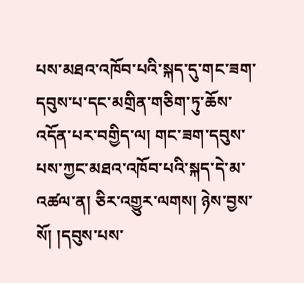པས་མཐའ་འཁོབ་པའི་སྐད་དུ་གང་ཟག་དབུས་པ་དང་མགྲིན་གཅིག་ཏུ་ཆོས་འདོན་པར་བགྱིད་ལ། གང་ཟག་དབུས་པས་ཀྱང་མཐའ་འཁོབ་པའི་སྐད་དེ་མ་འཚལ་ན། ཅིར་འགྱུར་ལགས། ཉེས་བྱས་སོ། །དབུས་པས་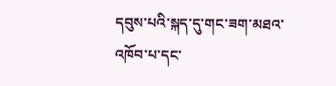དབུས་པའི་སྐད་དུ་གང་ཟག་མཐའ་འཁོབ་པ་དང་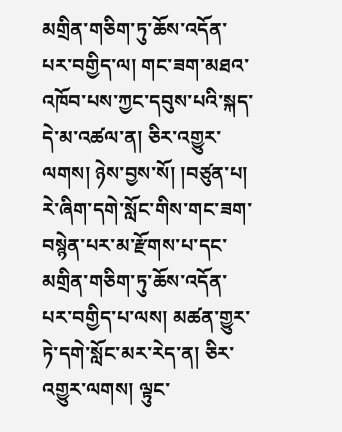མགྲིན་གཅིག་ཏུ་ཆོས་འདོན་པར་བགྱིད་ལ། གང་ཟག་མཐའ་འཁོབ་པས་ཀྱང་དབུས་པའི་སྐད་དེ་མ་འཚལ་ན། ཅིར་འགྱུར་ལགས། ཉེས་བྱས་སོ། །བཙུན་པ། རེ་ཞིག་དགེ་སློང་གིས་གང་ཟག་བསྙེན་པར་མ་རྫོགས་པ་དང་མགྲིན་གཅིག་ཏུ་ཆོས་འདོན་པར་བགྱིད་པ་ལས། མཚན་གྱུར་ཏེ་དགེ་སློང་མར་རེད་ན། ཅིར་འགྱུར་ལགས། ལྟུང་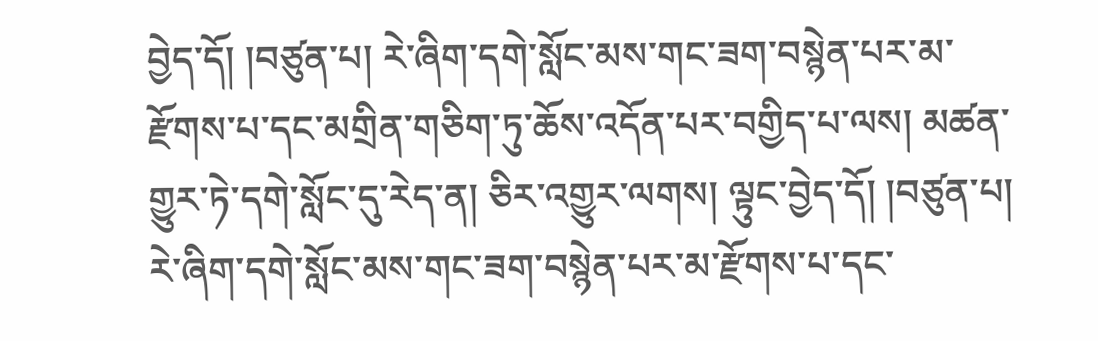བྱེད་དོ། །བཙུན་པ། རེ་ཞིག་དགེ་སློང་མས་གང་ཟག་བསྙེན་པར་མ་རྫོགས་པ་དང་མགྲིན་གཅིག་ཏུ་ཆོས་འདོན་པར་བགྱིད་པ་ལས། མཚན་གྱུར་ཏེ་དགེ་སློང་དུ་རེད་ན། ཅིར་འགྱུར་ལགས། ལྟུང་བྱེད་དོ། །བཙུན་པ། རེ་ཞིག་དགེ་སློང་མས་གང་ཟག་བསྙེན་པར་མ་རྫོགས་པ་དང་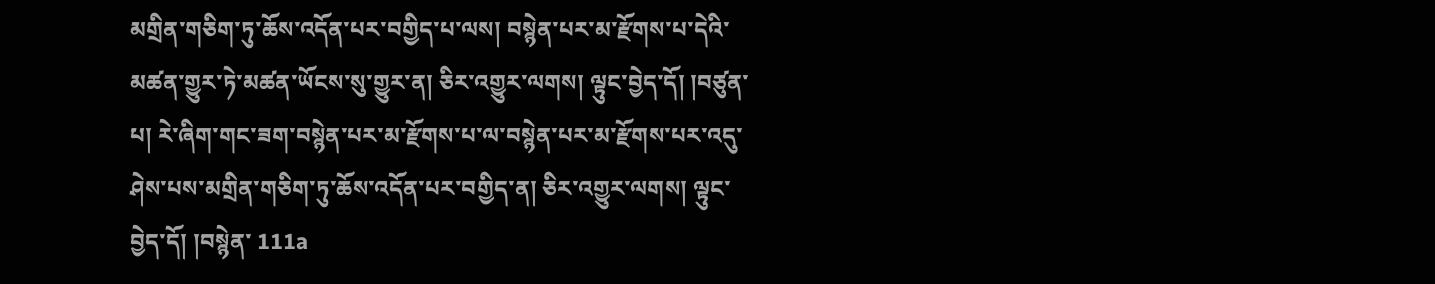མགྲིན་གཅིག་ཏུ་ཆོས་འདོན་པར་བགྱིད་པ་ལས། བསྙེན་པར་མ་རྫོགས་པ་དེའི་མཚན་གྱུར་ཏེ་མཚན་ཡོངས་སུ་གྱུར་ན། ཅིར་འགྱུར་ལགས། ལྟུང་བྱེད་དོ། །བཙུན་པ། རེ་ཞིག་གང་ཟག་བསྙེན་པར་མ་རྫོགས་པ་ལ་བསྙེན་པར་མ་རྫོགས་པར་འདུ་ཤེས་པས་མགྲིན་གཅིག་ཏུ་ཆོས་འདོན་པར་བགྱིད་ན། ཅིར་འགྱུར་ལགས། ལྟུང་བྱེད་དོ། །བསྙེན་ 111a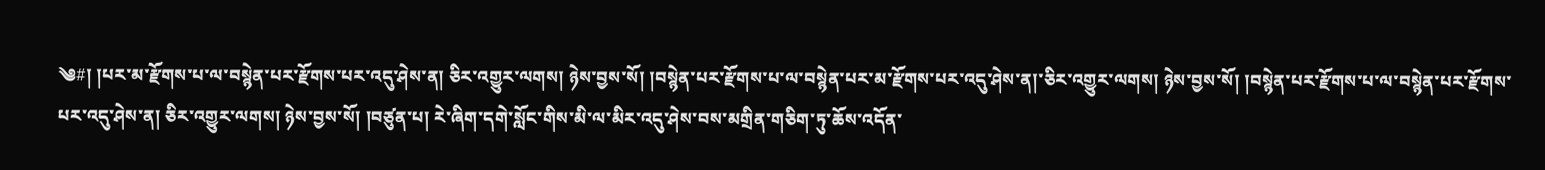༄#། །པར་མ་རྫོགས་པ་ལ་བསྙེན་པར་རྫོགས་པར་འདུ་ཤེས་ན། ཅིར་འགྱུར་ལགས། ཉེས་བྱས་སོ། །བསྙེན་པར་རྫོགས་པ་ལ་བསྙེན་པར་མ་རྫོགས་པར་འདུ་ཤེས་ན།་ཅིར་འགྱུར་ལགས། ཉེས་བྱས་སོ། །བསྙེན་པར་རྫོགས་པ་ལ་བསྙེན་པར་རྫོགས་པར་འདུ་ཤེས་ན། ཅིར་འགྱུར་ལགས། ཉེས་བྱས་སོ། །བཙུན་པ། རེ་ཞིག་དགེ་སློང་གིས་མི་ལ་མིར་འདུ་ཤེས་བས་མགྲིན་གཅིག་ཏུ་ཆོས་འདོན་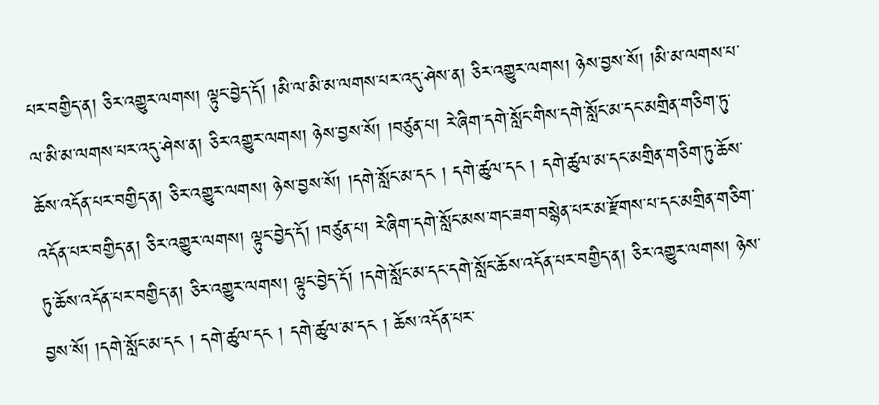པར་བགྱིད་ན། ཅིར་འགྱུར་ལགས། ལྟུང་བྱེད་དོ། །མི་ལ་མི་མ་ལགས་པར་འདུ་ཤེས་ན། ཅིར་འགྱུར་ལགས། ཉེས་བྱས་སོ། །མི་མ་ལགས་པ་ལ་མི་མ་ལགས་པར་འདུ་ཤེས་ན། ཅིར་འགྱུར་ལགས། ཉེས་བྱས་སོ། །བཙུན་པ། རེ་ཞིག་དགེ་སློང་གིས་དགེ་སློང་མ་དང་མགྲིན་གཅིག་ཏུ་ཆོས་འདོན་པར་བགྱིད་ན། ཅིར་འགྱུར་ལགས། ཉེས་བྱས་སོ། །དགེ་སློང་མ་དང ། དགེ་ཚུལ་དང ། དགེ་ཚུལ་མ་དང་མགྲིན་གཅིག་ཏུ་ཆོས་འདོན་པར་བགྱིད་ན། ཅིར་འགྱུར་ལགས། ལྟུང་བྱེད་དོ། །བཙུན་པ། རེ་ཞིག་དགེ་སློང་མས་གང་ཟག་བསྙེན་པར་མ་རྫོགས་པ་དང་མགྲིན་གཅིག་ཏུ་ཆོས་འདོན་པར་བགྱིད་ན། ཅིར་འགྱུར་ལགས། ལྟུང་བྱེད་དོ། །དགེ་སློང་མ་དང་དགེ་སློང་ཆོས་འདོན་པར་བགྱིད་ན། ཅིར་འགྱུར་ལགས། ཉེས་བྱས་སོ། །དགེ་སློང་མ་དང ། དགེ་ཚུལ་དང ། དགེ་ཚུལ་མ་དང ། ཆོས་འདོན་པར་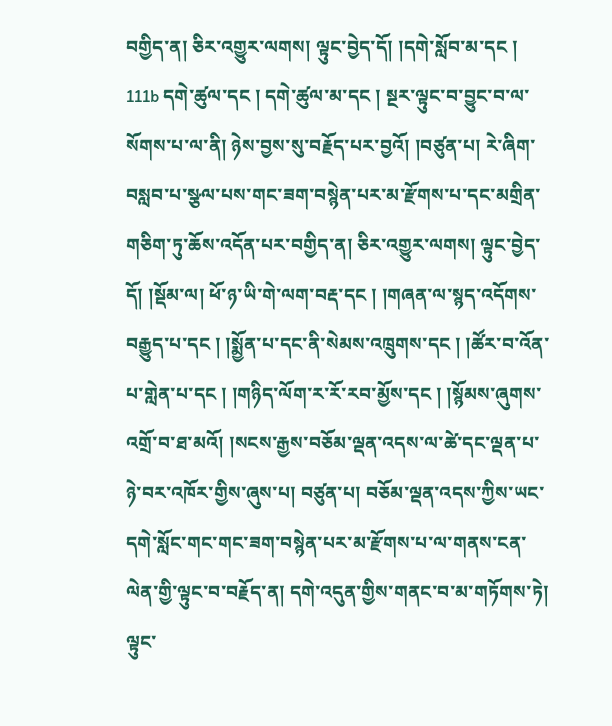བགྱིད་ན། ཅིར་འགྱུར་ལགས། ལྟུང་བྱེད་དོ། །དགེ་སློབ་མ་དང ། 111b དགེ་ཚུལ་དང ། དགེ་ཚུལ་མ་དང ། སྔར་ལྟུང་བ་བྱུང་བ་ལ་སོགས་པ་ལ་ནི། ཉེས་བྱས་སུ་བརྗོད་པར་བྱའོ། །བཙུན་པ། རེ་ཞིག་བསླབ་པ་སྩལ་པས་གང་ཟག་བསྙེན་པར་མ་རྫོགས་པ་དང་མགྲིན་གཅིག་ཏུ་ཆོས་འདོན་པར་བགྱིད་ན། ཅིར་འགྱུར་ལགས། ལྟུང་བྱེད་དོ། །སྡོམ་ལ། ཕོ་ཉ་ཡི་གེ་ལག་བརྡ་དང ། །གཞན་ལ་སྙད་འདོགས་བརྒྱུད་པ་དང ། །སྨྱོན་པ་དང་ནི་སེམས་འཁྲུགས་དང ། །ཚོར་བ་འོན་པ་གླེན་པ་དང ། །གཉིད་ལོག་ར་རོ་རབ་མྱོས་དང ། །སྙོམས་ཞུགས་འགྲོ་བ་ཐ་མའོ། །སངས་རྒྱས་བཅོམ་ལྡན་འདས་ལ་ཚེ་དང་ལྡན་པ་ཉེ་བར་འཁོར་གྱིས་ཞུས་པ། བཙུན་པ། བཅོམ་ལྡན་འདས་ཀྱིས་ཡང་དགེ་སློང་གང་གང་ཟག་བསྙེན་པར་མ་རྫོགས་པ་ལ་གནས་ངན་ལེན་གྱི་ལྟུང་བ་བརྗོད་ན། དགེ་འདུན་གྱིས་གནང་བ་མ་གཏོགས་ཏེ། ལྟུང་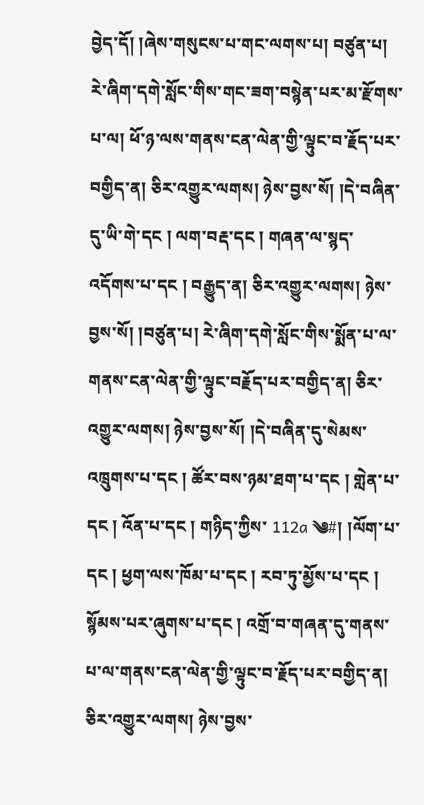བྱེད་དོ། །ཞེས་གསུངས་པ་གང་ལགས་པ། བཙུན་པ། རེ་ཞིག་དགེ་སློང་གིས་གང་ཟག་བསྙེན་པར་མ་རྫོགས་པ་ལ། ཕོ་ཉ་ལས་གནས་ངན་ལེན་གྱི་ལྟུང་བ་རྗོད་པར་བགྱིད་ན། ཅིར་འགྱུར་ལགས། ཉེས་བྱས་སོ། །དེ་བཞིན་དུ་ཡི་གེ་དང ། ལག་བརྡ་དང ། གཞན་ལ་སྙད་འདོགས་པ་དང ། བརྒྱུད་ན། ཅིར་འགྱུར་ལགས། ཉེས་བྱས་སོ། །བཙུན་པ། རེ་ཞིག་དགེ་སློང་གིས་སྨོན་པ་ལ་གནས་ངན་ལེན་གྱི་ལྟུང་བརྗོད་པར་བགྱིད་ན། ཅིར་འགྱུར་ལགས། ཉེས་བྱས་སོ། །དེ་བཞིན་དུ་སེམས་འཁྲུགས་པ་དང ། ཚོར་བས་ཉམ་ཐག་པ་དང ། གླེན་པ་དང ། འོན་པ་དང ། གཉིད་ཀྱིས་ 112a ༄#། །ལོག་པ་དང ། ཕྱག་ལས་ཁོམ་པ་དང ། རབ་ཏུ་མྱོས་པ་དང ། སྙོམས་པར་ཞུགས་པ་དང ། འགྲོ་བ་གཞན་དུ་གནས་པ་ལ་གནས་ངན་ལེན་གྱི་ལྟུང་བ་རྗོད་པར་བགྱིད་ན། ཅིར་འགྱུར་ལགས། ཉེས་བྱས་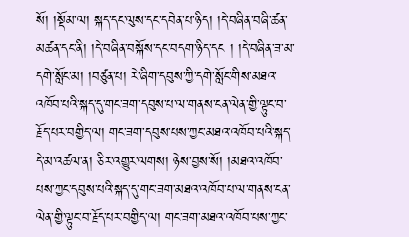སོ། །སྡོམ་ལ། སྐད་དང་ལུས་དང་དབེན་པ་ཉིད། །དེ་བཞིན་བཞི་ཚན་མཚན་དང་ནི། །དེ་བཞིན་བསྐོས་དང་བདག་ཉིད་དང ། །དེ་བཞིན་ཟ་མ་དགེ་སློང་མ། །བཙུན་པ། རེ་ཞིག་དབུས་ཀྱི་དགེ་སློང་གིས་མཐའ་འཁོབ་པའི་སྐད་དུ་གང་ཟག་དབུས་པ་ལ་གནས་ངན་ལེན་གྱི་ལྟུང་བ་རྗོད་པར་བགྱིད་ལ། གང་ཟག་དབུས་པས་ཀྱང་མཐའ་འཁོབ་པའི་སྐད་དེ་མ་འཚལ་ན། ཅིར་འགྱུར་ལགས། ཉེས་བྱས་སོ། །མཐའ་འཁོབ་པས་ཀྱང་དབུས་པའི་སྐད་དུ་གང་ཟག་མཐའ་འཁོབ་པ་ལ་གནས་ངན་ལེན་གྱི་ལྟུང་བ་རྗོད་པར་བགྱིད་ལ། གང་ཟག་མཐའ་འཁོབ་པས་ཀྱང་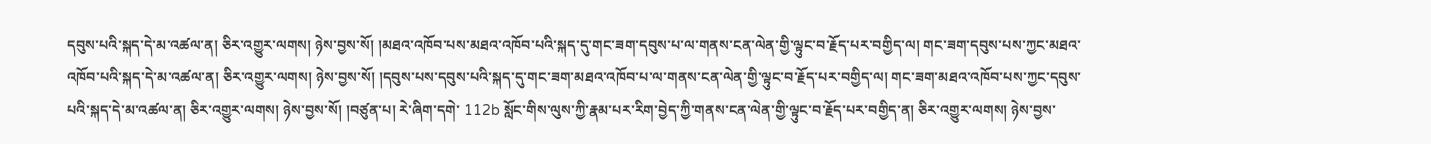དབུས་པའི་སྐད་དེ་མ་འཚལ་ན། ཅིར་འགྱུར་ལགས། ཉེས་བྱས་སོ། །མཐའ་འཁོབ་པས་མཐའ་འཁོབ་པའི་སྐད་དུ་གང་ཟག་དབུས་པ་ལ་གནས་ངན་ལེན་གྱི་ལྟུང་བ་རྗོད་པར་བགྱིད་ལ། གང་ཟག་དབུས་པས་ཀྱང་མཐའ་འཁོབ་པའི་སྐད་དེ་མ་འཚལ་ན། ཅིར་འགྱུར་ལགས། ཉེས་བྱས་སོ། །དབུས་པས་དབུས་པའི་སྐད་དུ་གང་ཟག་མཐའ་འཁོབ་པ་ལ་གནས་ངན་ལེན་གྱི་ལྟུང་བ་རྗོད་པར་བགྱིད་ལ། གང་ཟག་མཐའ་འཁོབ་པས་ཀྱང་དབུས་པའི་སྐད་དེ་མ་འཚལ་ན། ཅིར་འགྱུར་ལགས། ཉེས་བྱས་སོ། །བཙུན་པ། རེ་ཞིག་དགེ་ 112b སློང་གིས་ལུས་ཀྱི་རྣམ་པར་རིག་བྱེད་ཀྱི་གནས་ངན་ལེན་གྱི་ལྟུང་བ་རྗོད་པར་བགྱིད་ན། ཅིར་འགྱུར་ལགས། ཉེས་བྱས་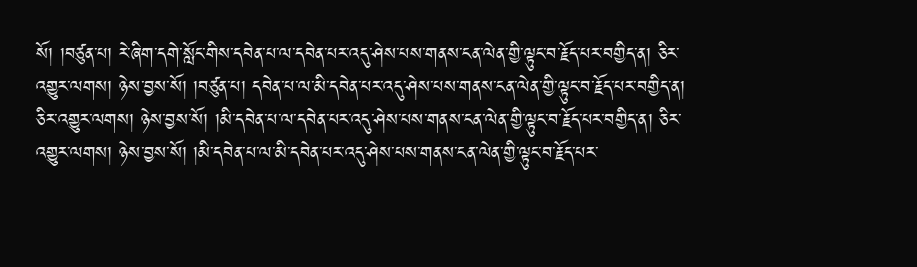སོ། །བཙུན་པ། རེ་ཞིག་དགེ་སློང་གིས་དབེན་པ་ལ་དབེན་པར་འདུ་ཤེས་པས་གནས་ངན་ལེན་གྱི་ལྟུང་བ་རྗོད་པར་བགྱིད་ན། ཅིར་འགྱུར་ལགས། ཉེས་བྱས་སོ། །བཙུན་པ། དབེན་པ་ལ་མི་དབེན་པར་འདུ་ཤེས་པས་གནས་ངན་ལེན་གྱི་ལྟུང་བ་རྗོད་པར་བགྱིད་ན། ཅིར་འགྱུར་ལགས། ཉེས་བྱས་སོ། །མི་དབེན་པ་ལ་དབེན་པར་འདུ་ཤེས་པས་གནས་ངན་ལེན་གྱི་ལྟུང་བ་རྗོད་པར་བགྱིད་ན། ཅིར་འགྱུར་ལགས། ཉེས་བྱས་སོ། །མི་དབེན་པ་ལ་མི་དབེན་པར་འདུ་ཤེས་པས་གནས་ངན་ལེན་གྱི་ལྟུང་བ་རྗོད་པར་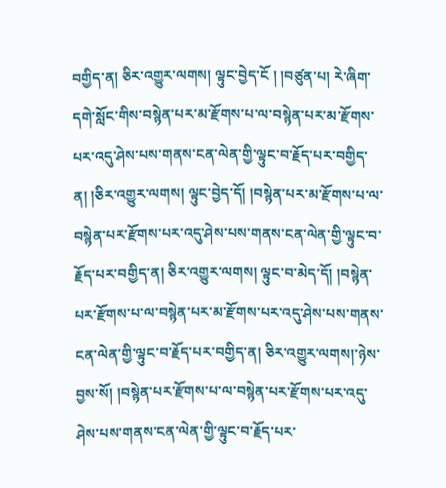བགྱིད་ན། ཅིར་འགྱུར་ལགས། ལྟུང་བྱེད་ངོ ། །བཙུན་པ། རེ་ཞིག་དགེ་སློང་གིས་བསྙེན་པར་མ་རྫོགས་པ་ལ་བསྙེན་པར་མ་རྫོགས་པར་འདུ་ཤེས་པས་གནས་ངན་ལེན་གྱི་ལྟུང་བ་རྗོད་པར་བགྱིད་ན། །ཅིར་འགྱུར་ལགས། ལྟུང་བྱེད་དོ། །བསྙེན་པར་མ་རྫོགས་པ་ལ་བསྙེན་པར་རྫོགས་པར་འདུ་ཤེས་པས་གནས་ངན་ལེན་གྱི་ལྟུང་བ་རྗོད་པར་བགྱིད་ན། ཅིར་འགྱུར་ལགས། ལྟུང་བ་མེད་དོ། །བསྙེན་པར་རྫོགས་པ་ལ་བསྙེན་པར་མ་རྫོགས་པར་འདུ་ཤེས་པས་གནས་ངན་ལེན་གྱི་ལྟུང་བ་རྗོད་པར་བགྱིད་ན། ཅིར་འགྱུར་ལགས།་ཉེས་བྱས་སོ། །བསྙེན་པར་རྫོགས་པ་ལ་བསྙེན་པར་རྫོགས་པར་འདུ་ཤེས་པས་གནས་ངན་ལེན་གྱི་ལྟུང་བ་རྗོད་པར་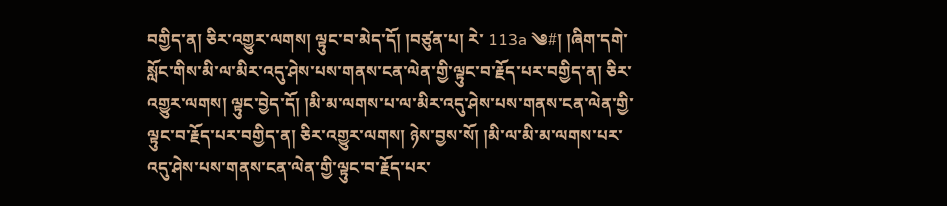བགྱིད་ན། ཅིར་འགྱུར་ལགས། ལྟུང་བ་མེད་དོ། །བཙུན་པ། རེ་ 113a ༄#། །ཞིག་དགེ་སློང་གིས་མི་ལ་མིར་འདུ་ཤེས་པས་གནས་ངན་ལེན་གྱི་ལྟུང་བ་རྗོད་པར་བགྱིད་ན། ཅིར་འགྱུར་ལགས། ལྟུང་བྱེད་དོ། །མི་མ་ལགས་པ་ལ་མིར་འདུ་ཤེས་པས་གནས་ངན་ལེན་གྱི་ལྟུང་བ་རྗོད་པར་བགྱིད་ན། ཅིར་འགྱུར་ལགས། ཉེས་བྱས་སོ། །མི་ལ་མི་མ་ལགས་པར་འདུ་ཤེས་པས་གནས་ངན་ལེན་གྱི་ལྟུང་བ་རྗོད་པར་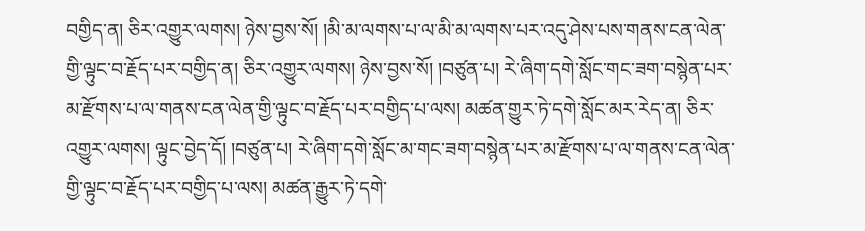བགྱིད་ན། ཅིར་འགྱུར་ལགས། ཉེས་བྱས་སོ། །མི་མ་ལགས་པ་ལ་མི་མ་ལགས་པར་འདུ་ཤེས་པས་གནས་ངན་ལེན་གྱི་ལྟུང་བ་རྗོད་པར་བགྱིད་ན། ཅིར་འགྱུར་ལགས། ཉེས་བྱས་སོ། །བཙུན་པ། རེ་ཞིག་དགེ་སློང་གང་ཟག་བསྙེན་པར་མ་རྫོགས་པ་ལ་གནས་ངན་ལེན་གྱི་ལྟུང་བ་རྗོད་པར་བགྱིད་པ་ལས། མཚན་གྱུར་ཏེ་དགེ་སློང་མར་རེད་ན། ཅིར་འགྱུར་ལགས། ལྟུང་བྱེད་དོ། །བཙུན་པ། རེ་ཞིག་དགེ་སློང་མ་གང་ཟག་བསྙེན་པར་མ་རྫོགས་པ་ལ་གནས་ངན་ལེན་གྱི་ལྟུང་བ་རྗོད་པར་བགྱིད་པ་ལས། མཚན་རྒྱུར་ཏེ་དགེ་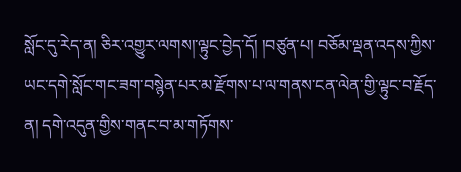སློང་དུ་རེད་ན། ཅིར་འགྱུར་ལགས།་ལྟུང་བྱེད་དོ། །བཙུན་པ། བཅོམ་ལྡན་འདས་ཀྱིས་ཡང་དགེ་སློང་གང་ཟག་བསྙེན་པར་མ་རྫོགས་པ་ལ་གནས་ངན་ལེན་གྱི་ལྟུང་བ་རྗོད་ན། དགེ་འདུན་གྱིས་གནང་བ་མ་གཏོགས་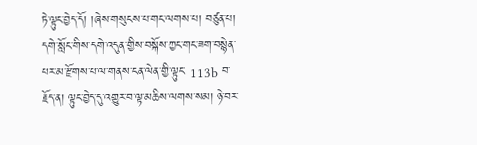ཏེ་ལྟུང་བྱེད་དོ། །ཞེས་གསུངས་པ་གང་ལགས་པ། བཙུན་པ། དགེ་སློང་གིས་དགེ་འདུན་གྱིས་བསྐོས་ཀྱང་གང་ཟག་བསྙེན་པར་མ་རྫོགས་པ་ལ་གནས་ངན་ལེན་གྱི་ལྟུང་ 113b བ་རྗོད་ན། ལྟུང་བྱེད་དུ་འགྱུར་བ་ལྟ་མཆིས་ལགས་སམ། ཉེ་བར་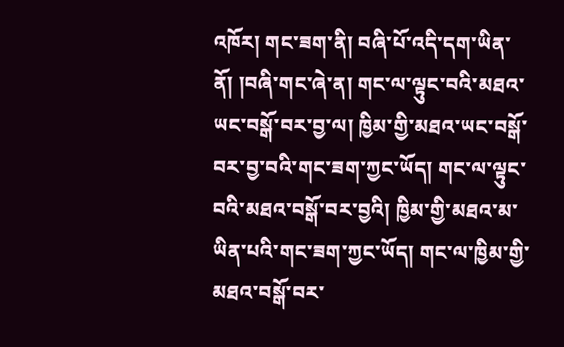འཁོར། གང་ཟག་ནི། བཞི་པོ་འདི་དག་ཡིན་ནོ། །བཞི་གང་ཞེ་ན། གང་ལ་ལྟུང་བའི་མཐའ་ཡང་བསྒོ་བར་བྱ་ལ། ཁྱིམ་གྱི་མཐའ་ཡང་བསྒོ་བར་བྱ་བའི་གང་ཟག་ཀྱང་ཡོད། གང་ལ་ལྟུང་བའི་མཐའ་བསྒོ་བར་བྱའི། ཁྱིམ་གྱི་མཐའ་མ་ཡིན་པའི་གང་ཟག་ཀྱང་ཡོད། གང་ལ་ཁྱིམ་གྱི་མཐའ་བསྒོ་བར་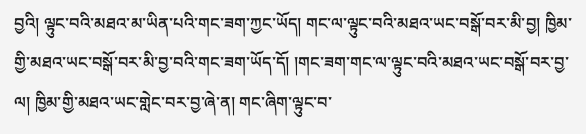བྱའི། ལྟུང་བའི་མཐའ་མ་ཡིན་པའི་གང་ཟག་ཀྱང་ཡོད། གང་ལ་ལྟུང་བའི་མཐའ་ཡང་བསྒོ་བར་མི་བྱ། ཁྱིམ་གྱི་མཐའ་ཡང་བསྒོ་བར་མི་བྱ་བའི་གང་ཟག་ཡོད་དོ། །གང་ཟག་གང་ལ་ལྟུང་བའི་མཐའ་ཡང་བསྒོ་བར་བྱ་ལ། ཁྱིམ་གྱི་མཐའ་ཡང་གླེང་བར་བྱ་ཞེ་ན། གང་ཞིག་ལྟུང་བ་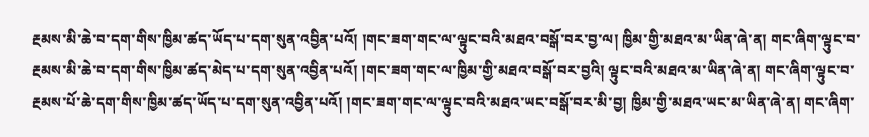རྔམས་མི་ཆེ་བ་དག་གིས་ཁྱིམ་ཚད་ཡོད་པ་དག་སུན་འབྱིན་པའོ། །གང་ཟག་གང་ལ་ལྟུང་བའི་མཐའ་བསྒོ་བར་བྱ་ལ། ཁྱིམ་གྱི་མཐའ་མ་ཡིན་ཞེ་ན། གང་ཞིག་ལྟུང་བ་རྔམས་མི་ཆེ་བ་དག་གིས་ཁྱིམ་ཚད་མེད་པ་དག་སུན་འབྱིན་པའོ། །གང་ཟག་གང་ལ་ཁྱིམ་གྱི་མཐའ་བསྒོ་བར་བྱའི། ལྟུང་བའི་མཐའ་མ་ཡིན་ཞེ་ན། གང་ཞིག་ལྟུང་བ་རྔམས་པོ་ཆེ་དག་གིས་ཁྱིམ་ཚད་ཡོད་པ་དག་སུན་འབྱིན་པའོ། །གང་ཟག་གང་ལ་ལྟུང་བའི་མཐའ་ཡང་བསྒོ་བར་མི་བྱ། ཁྱིམ་གྱི་མཐའ་ཡང་མ་ཡིན་ཞེ་ན། གང་ཞིག་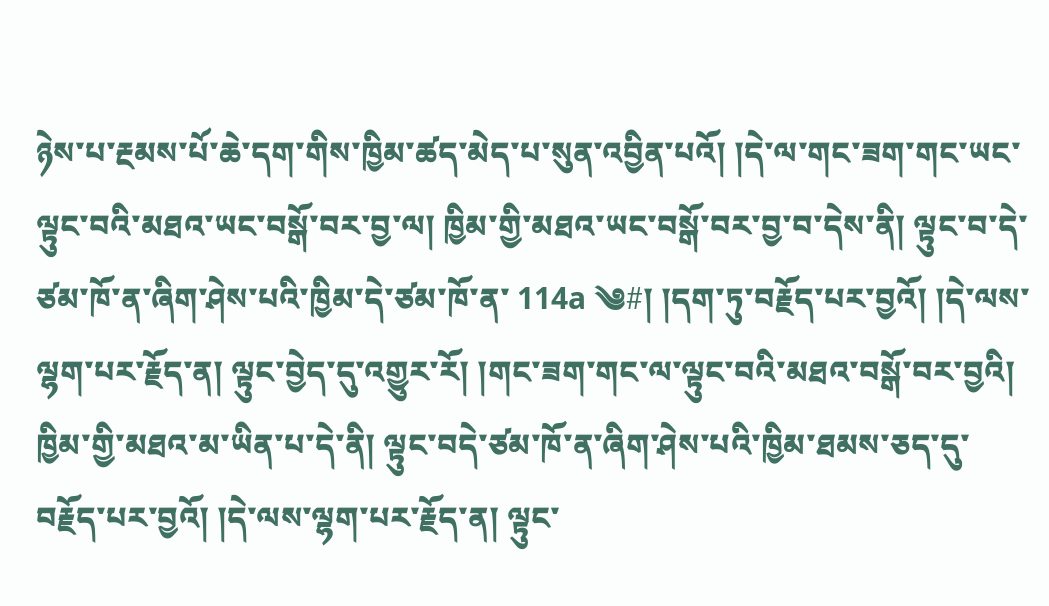ཉེས་པ་རྔམས་པོ་ཆེ་དག་གིས་ཁྱིམ་ཚད་མེད་པ་སུན་འབྱིན་པའོ། །དེ་ལ་གང་ཟག་གང་ཡང་ལྟུང་བའི་མཐའ་ཡང་བསྒོ་བར་བྱ་ལ། ཁྱིམ་གྱི་མཐའ་ཡང་བསྒོ་བར་བྱ་བ་དེས་ནི། ལྟུང་བ་དེ་ཙམ་ཁོ་ན་ཞིག་ཤེས་པའི་ཁྱིམ་དེ་ཙམ་ཁོ་ན་ 114a ༄#། །དག་ཏུ་བརྗོད་པར་བྱའོ། །དེ་ལས་ལྷག་པར་རྗོད་ན། ལྟུང་བྱེད་དུ་འགྱུར་རོ། །གང་ཟག་གང་ལ་ལྟུང་བའི་མཐའ་བསྒོ་བར་བྱའི། ཁྱིམ་གྱི་མཐའ་མ་ཡིན་པ་དེ་ནི། ལྟུང་བདེ་ཙམ་ཁོ་ན་ཞིག་ཤེས་པའི་ཁྱིམ་ཐམས་ཅད་དུ་བརྗོད་པར་བྱའོ། །དེ་ལས་ལྷག་པར་རྗོད་ན། ལྟུང་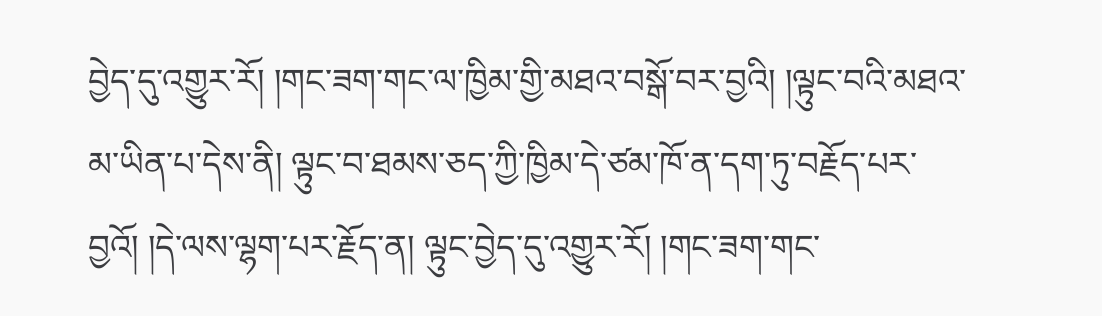བྱེད་དུ་འགྱུར་རོ། །གང་ཟག་གང་ལ་ཁྱིམ་གྱི་མཐའ་བསྒོ་བར་བྱའི། །ལྟུང་བའི་མཐའ་མ་ཡིན་པ་དེས་ནི། ལྟུང་བ་ཐམས་ཅད་ཀྱི་ཁྱིམ་དེ་ཙམ་ཁོ་ན་དག་ཏུ་བརྗོད་པར་བྱའོ། །དེ་ལས་ལྷག་པར་རྗོད་ན། ལྟུང་བྱེད་དུ་འགྱུར་རོ། །གང་ཟག་གང་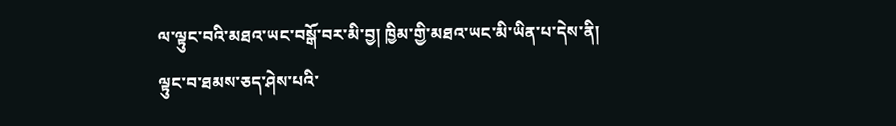ལ་ལྟུང་བའི་མཐའ་ཡང་བསྒོ་བར་མི་བྱ། ཁྱིམ་གྱི་མཐའ་ཡང་མི་ཡིན་པ་དེས་ནི། ལྟུང་བ་ཐམས་ཅད་ཤེས་པའི་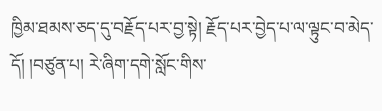ཁྱིམ་ཐམས་ཅད་དུ་བརྗོད་པར་བྱ་སྟེ། རྗོད་པར་བྱེད་པ་ལ་ལྟུང་བ་མེད་དོ། །བཙུན་པ། རེ་ཞིག་དགེ་སློང་གིས་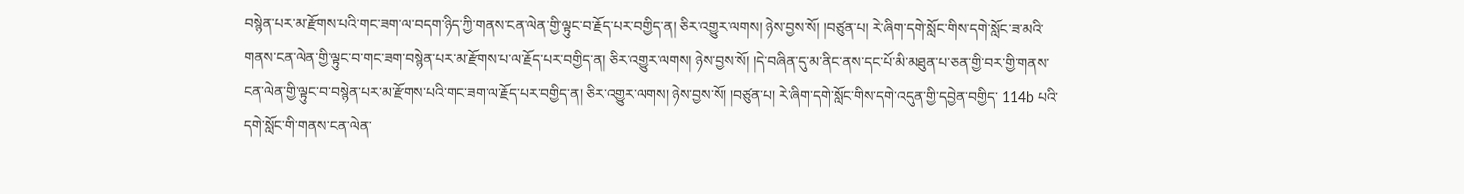བསྙེན་པར་མ་རྫོགས་པའི་གང་ཟག་ལ་བདག་ཉིད་ཀྱི་གནས་ངན་ལེན་གྱི་ལྟུང་བ་རྗོད་པར་བགྱིད་ན། ཅིར་འགྱུར་ལགས། ཉེས་བྱས་སོ། །བཙུན་པ། རེ་ཞིག་དགེ་སློང་གིས་དགེ་སློང་ཟ་མའི་གནས་ངན་ལེན་གྱི་ལྟུང་བ་གང་ཟག་བསྙེན་པར་མ་རྫོགས་པ་ལ་རྗོད་པར་བགྱིད་ན། ཅིར་འགྱུར་ལགས། ཉེས་བྱས་སོ། །དེ་བཞིན་དུ་མ་ནིང་ནས་དང་པོ་མི་མཐུན་པ་ཅན་གྱི་བར་གྱི་གནས་ངན་ལེན་གྱི་ལྟུང་བ་བསྙེན་པར་མ་རྫོགས་པའི་གང་ཟག་ལ་རྗོད་པར་བགྱིད་ན། ཅིར་འགྱུར་ལགས། ཉེས་བྱས་སོ། །བཙུན་པ། རེ་ཞིག་དགེ་སློང་གིས་དགེ་འདུན་གྱི་དབྱེན་བགྱིད་ 114b པའི་དགེ་སློང་གི་གནས་ངན་ལེན་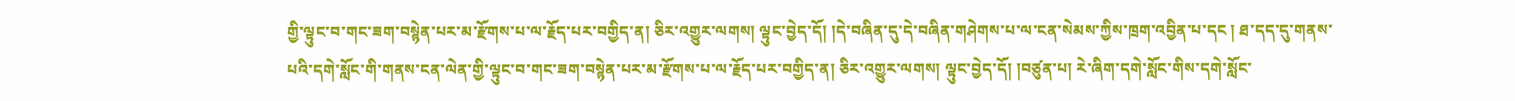གྱི་ལྟུང་བ་གང་ཟག་བསྙེན་པར་མ་རྫོགས་པ་ལ་རྗོད་པར་བགྱིད་ན། ཅིར་འགྱུར་ལགས། ལྟུང་བྱེད་དོ། །དེ་བཞིན་དུ་དེ་བཞིན་གཤེགས་པ་ལ་ངན་སེམས་ཀྱིས་ཁྲག་འབྱིན་པ་དང ། ཐ་དད་དུ་གནས་པའི་དགེ་སློང་གི་གནས་ངན་ལེན་གྱི་ལྟུང་བ་གང་ཟག་བསྙེན་པར་མ་རྫོགས་པ་ལ་རྗོད་པར་བགྱིད་ན། ཅིར་འགྱུར་ལགས། ལྟུང་བྱེད་དོ། །བཙུན་པ། རེ་ཞིག་དགེ་སློང་གིས་དགེ་སློང་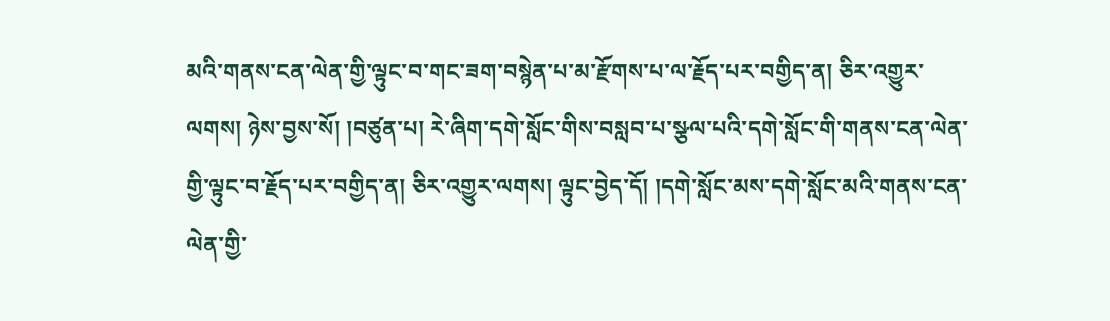མའི་གནས་ངན་ལེན་གྱི་ལྟུང་བ་གང་ཟག་བསྙེན་པ་མ་རྫོགས་པ་ལ་རྗོད་པར་བགྱིད་ན། ཅིར་འགྱུར་ལགས། ཉེས་བྱས་སོ། །བཙུན་པ། རེ་ཞིག་དགེ་སློང་གིས་བསླབ་པ་སྩལ་པའི་དགེ་སློང་གི་གནས་ངན་ལེན་གྱི་ལྟུང་བ་རྗོད་པར་བགྱིད་ན། ཅིར་འགྱུར་ལགས། ལྟུང་བྱེད་དོ། །དགེ་སློང་མས་དགེ་སློང་མའི་གནས་ངན་ལེན་གྱི་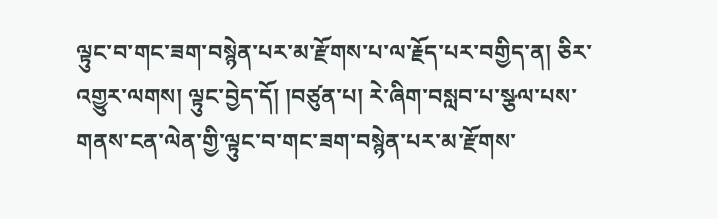ལྟུང་བ་གང་ཟག་བསྙེན་པར་མ་རྫོགས་པ་ལ་རྗོད་པར་བགྱིད་ན། ཅིར་འགྱུར་ལགས། ལྟུང་བྱེད་དོ། །བཙུན་པ། རེ་ཞིག་བསླབ་པ་སྩལ་པས་གནས་ངན་ལེན་གྱི་ལྟུང་བ་གང་ཟག་བསྙེན་པར་མ་རྫོགས་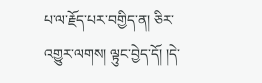པ་ལ་རྗོད་པར་བགྱིད་ན། ཅིར་འགྱུར་ལགས། ལྟུང་བྱེད་དོ། །དེ་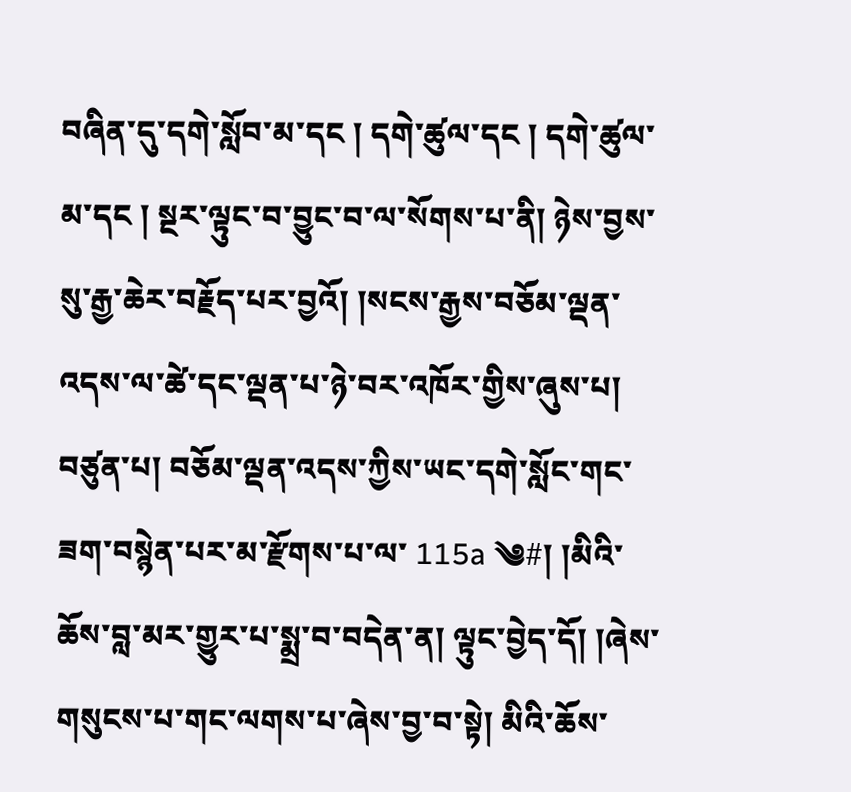བཞིན་དུ་དགེ་སློབ་མ་དང ། དགེ་ཚུལ་དང ། དགེ་ཚུལ་མ་དང ། སྔར་ལྟུང་བ་བྱུང་བ་ལ་སོགས་པ་ནི། ཉེས་བྱས་སུ་རྒྱ་ཆེར་བརྗོད་པར་བྱའོ། །སངས་རྒྱས་བཅོམ་ལྡན་འདས་ལ་ཚེ་དང་ལྡན་པ་ཉེ་བར་འཁོར་གྱིས་ཞུས་པ། བཙུན་པ། བཅོམ་ལྡན་འདས་ཀྱིས་ཡང་དགེ་སློང་གང་ཟག་བསྙེན་པར་མ་རྫོགས་པ་ལ་ 115a ༄#། །མིའི་ཆོས་བླ་མར་གྱུར་པ་སྨྲ་བ་བདེན་ན། ལྟུང་བྱེད་དོ། །ཞེས་གསུངས་པ་གང་ལགས་པ་ཞེས་བྱ་བ་སྟེ། མིའི་ཆོས་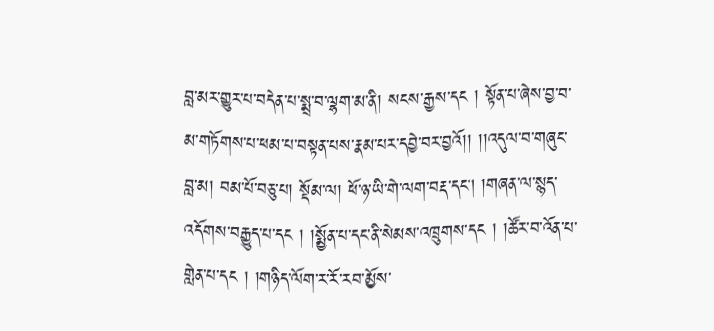བླ་མར་གྱུར་པ་བདེན་པ་སྨྲ་བ་ལྷག་མ་ནི། སངས་རྒྱས་དང ། སྟོན་པ་ཞེས་བྱ་བ་མ་གཏོགས་པ་ཕམ་པ་བསྟན་པས་རྣམ་པར་དབྱེ་བར་བྱའོ།། །།འདུལ་བ་གཞུང་བླ་མ། བམ་པོ་བཅུ་པ། སྡོམ་ལ། ཕོ་ཉ་ཡི་གེ་ལག་བརྡ་དང། །གཞན་ལ་སྙད་འདོགས་བརྒྱུད་པ་དང ། །སྨྱོན་པ་དང་ནི་སེམས་འཁྲུགས་དང ། །ཚོར་བ་འོན་པ་གླེན་པ་དང ། །གཉིད་ལོག་ར་རོ་རབ་མྱོས་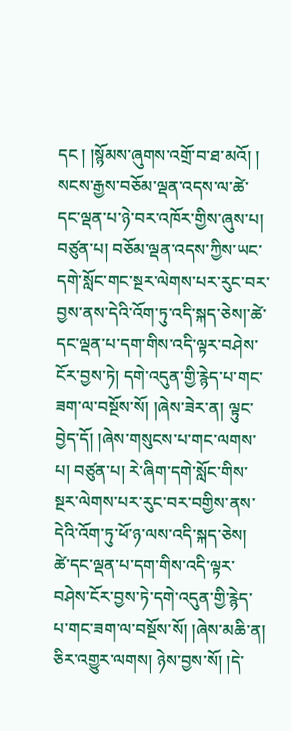དང ། །སྙོམས་ཞུགས་འགྲོ་བ་ཐ་མའོ། ། སངས་རྒྱས་བཅོམ་ལྡན་འདས་ལ་ཚེ་དང་ལྡན་པ་ཉེ་བར་འཁོར་གྱིས་ཞུས་པ། བཙུན་པ། བཅོམ་ལྡན་འདས་ཀྱིས་ཡང་དགེ་སློང་གང་སྔར་ལེགས་པར་རུང་བར་བྱས་ནས་དེའི་འོག་ཏུ་འདི་སྐད་ཅེས།་ཚེ་དང་ལྡན་པ་དག་གིས་འདི་ལྟར་བཤེས་ངོར་བྱས་ཏེ། དགེ་འདུན་གྱི་རྙེད་པ་གང་ཟག་ལ་བསྔོས་སོ། །ཞེས་ཟེར་ན། ལྟུང་བྱེད་དོ། །ཞེས་གསུངས་པ་གང་ལགས་པ། བཙུན་པ། རེ་ཞིག་དགེ་སློང་གིས་སྔར་ལེགས་པར་རུང་བར་བགྱིས་ནས་དེའི་འོག་ཏུ་ཕོ་ཉ་ལས་འདི་སྐད་ཅེས། ཚེ་དང་ལྡན་པ་དག་གིས་འདི་ལྟར་བཤེས་ངོར་བྱས་ཏེ་དགེ་འདུན་གྱི་རྙེད་པ་གང་ཟག་ལ་བསྔོས་སོ། །ཞེས་མཆི་ན། ཅིར་འགྱུར་ལགས། ཉེས་བྱས་སོ། །དེ་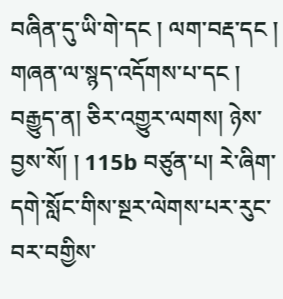བཞིན་དུ་ཡི་གེ་དང ། ལག་བརྡ་དང ། གཞན་ལ་སྙད་འདོགས་པ་དང ། བརྒྱུད་ན། ཅིར་འགྱུར་ལགས། ཉེས་བྱས་སོ། ། 115b བཙུན་པ། རེ་ཞིག་དགེ་སློང་གིས་སྔར་ལེགས་པར་རུང་བར་བགྱིས་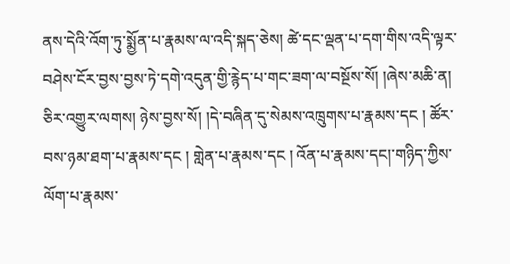ནས་དེའི་འོག་ཏུ་སྨྱོན་པ་རྣམས་ལ་འདི་སྐད་ཅེས། ཚེ་དང་ལྡན་པ་དག་གིས་འདི་ལྟར་བཤེས་ངོར་བྱས་བྱས་ཏེ་དགེ་འདུན་གྱི་རྙེད་པ་གང་ཟག་ལ་བསྔོས་སོ། །ཞེས་མཆི་ན། ཅིར་འགྱུར་ལགས། ཉེས་བྱས་སོ། །དེ་བཞིན་དུ་སེམས་འཁྲུགས་པ་རྣམས་དང ། ཚོར་བས་ཉམ་ཐག་པ་རྣམས་དང ། གླེན་པ་རྣམས་དང ། འོན་པ་རྣམས་དང།་གཉིད་ཀྱིས་ལོག་པ་རྣམས་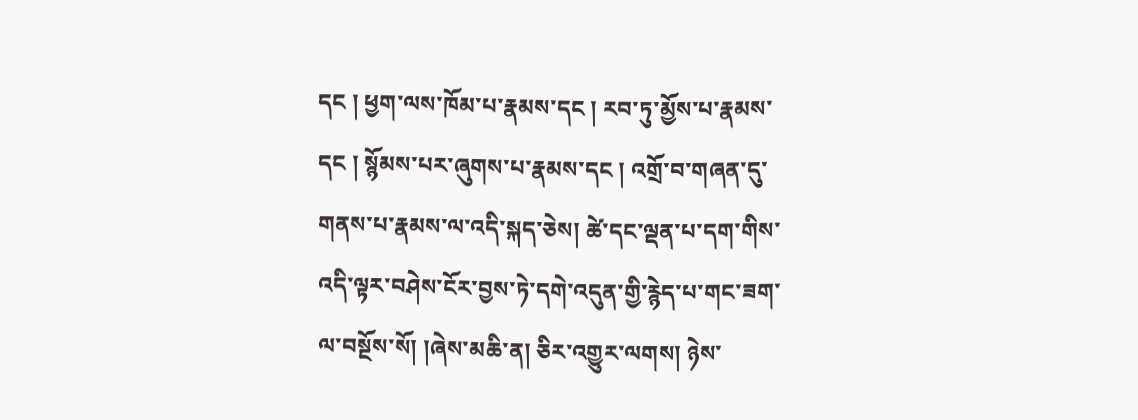དང ། ཕྱག་ལས་ཁོམ་པ་རྣམས་དང ། རབ་ཏུ་མྱོས་པ་རྣམས་དང ། སྙོམས་པར་ཞུགས་པ་རྣམས་དང ། འགྲོ་བ་གཞན་དུ་གནས་པ་རྣམས་ལ་འདི་སྐད་ཅེས། ཚེ་དང་ལྡན་པ་དག་གིས་འདི་ལྟར་བཤེས་ངོར་བྱས་ཏེ་དགེ་འདུན་གྱི་རྙེད་པ་གང་ཟག་ལ་བསྔོས་སོ། །ཞེས་མཆི་ན། ཅིར་འགྱུར་ལགས། ཉེས་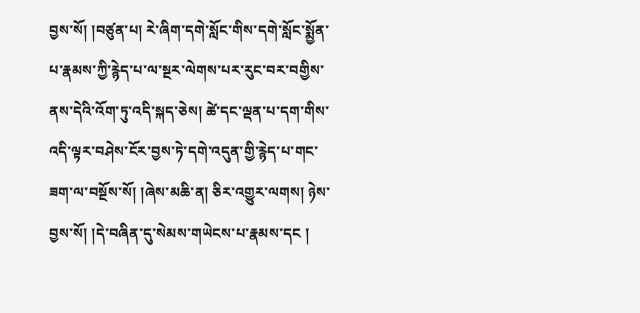བྱས་སོ། །བཙུན་པ། རེ་ཞིག་དགེ་སློང་གིས་དགེ་སློང་སྨྱོན་པ་རྣམས་ཀྱི་རྙེད་པ་ལ་སྔར་ལེགས་པར་རུང་བར་བགྱིས་ནས་དེའི་འོག་ཏུ་འདི་སྐད་ཅེས། ཚེ་དང་ལྡན་པ་དག་གིས་འདི་ལྟར་བཤེས་ངོར་བྱས་ཏེ་དགེ་འདུན་གྱི་རྙེད་པ་གང་ཟག་ལ་བསྔོས་སོ། །ཞེས་མཆི་ན། ཅིར་འགྱུར་ལགས། ཉེས་བྱས་སོ། །དེ་བཞིན་དུ་སེམས་གཡེངས་པ་རྣམས་དང །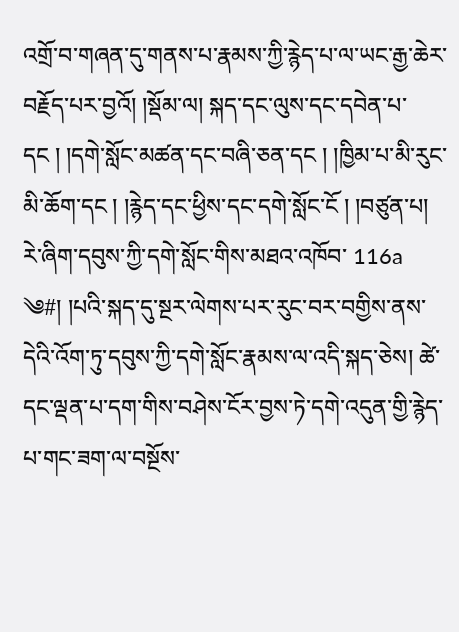འགྲོ་བ་གཞན་དུ་གནས་པ་རྣམས་ཀྱི་རྙེད་པ་ལ་ཡང་རྒྱ་ཆེར་བརྗོད་པར་བྱའོ། །སྡོམ་ལ། སྐད་དང་ལུས་དང་དབེན་པ་དང ། །དགེ་སློང་མཚན་དང་བཞི་ཅན་དང ། །ཁྱིམ་པ་མི་རུང་མི་ཆོག་དང ། །རྙེད་དང་ཕྱིས་དང་དགེ་སློང་ངོ ། །བཙུན་པ། རེ་ཞིག་དབུས་ཀྱི་དགེ་སློང་གིས་མཐའ་འཁོབ་ 116a ༄#། །པའི་སྐད་དུ་སྔར་ལེགས་པར་རུང་བར་བགྱིས་ནས་དེའི་འོག་ཏུ་དབུས་ཀྱི་དགེ་སློང་རྣམས་ལ་འདི་སྐད་ཅེས། ཚེ་དང་ལྡན་པ་དག་གིས་བཤེས་ངོར་བྱས་ཏེ་དགེ་འདུན་གྱི་རྙེད་པ་གང་ཟག་ལ་བསྔོས་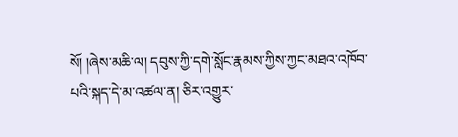སོ། །ཞེས་མཆི་ལ། དབུས་ཀྱི་དགེ་སློང་རྣམས་ཀྱིས་ཀྱང་མཐའ་འཁོབ་པའི་སྐད་དེ་མ་འཚལ་ན། ཅིར་འགྱུར་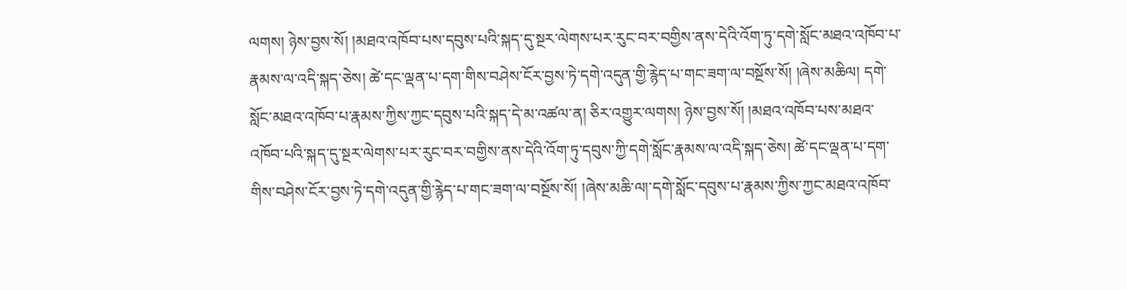ལགས། ཉེས་བྱས་སོ། །མཐའ་འཁོབ་པས་དབུས་པའི་སྐད་དུ་སྔར་ལེགས་པར་རུང་བར་བགྱིས་ནས་དེའི་འོག་ཏུ་དགེ་སློང་མཐའ་འཁོབ་པ་རྣམས་ལ་འདི་སྐད་ཅེས། ཚེ་དང་ལྡན་པ་དག་གིས་བཤེས་ངོར་བྱས་ཏེ་དགེ་འདུན་གྱི་རྙེད་པ་གང་ཟག་ལ་བསྔོས་སོ། །ཞེས་མཆིལ། དགེ་སློང་མཐའ་འཁོབ་པ་རྣམས་ཀྱིས་ཀྱང་དབུས་པའི་སྐད་དེ་མ་འཚལ་ན། ཅིར་འགྱུར་ལགས། ཉེས་བྱས་སོ། །མཐའ་འཁོབ་པས་མཐའ་འཁོབ་པའི་སྐད་དུ་སྔར་ལེགས་པར་རུང་བར་བགྱིས་ནས་དེའི་འོག་ཏུ་དབུས་ཀྱི་དགེ་སློང་རྣམས་ལ་འདི་སྐད་ཅེས། ཚེ་དང་ལྡན་པ་དག་གིས་བཤེས་ངོར་བྱས་ཏེ་དགེ་འདུན་གྱི་རྙེད་པ་གང་ཟག་ལ་བསྔོས་སོ། །ཞེས་མཆི་ལ།་དགེ་སློང་དབུས་པ་རྣམས་ཀྱིས་ཀྱང་མཐའ་འཁོབ་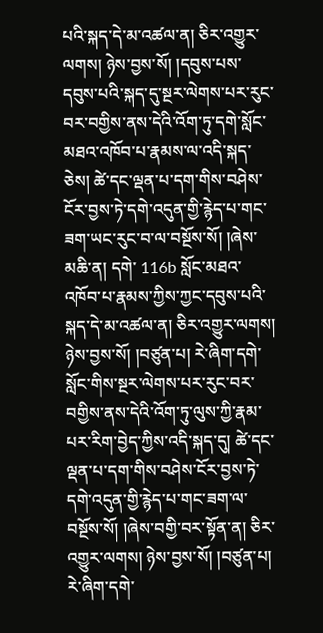པའི་སྐད་དེ་མ་འཚལ་ན། ཅིར་འགྱུར་ལགས། ཉེས་བྱས་སོ། །དབུས་པས་དབུས་པའི་སྐད་དུ་སྔར་ལེགས་པར་རུང་བར་བགྱིས་ནས་དེའི་འོག་ཏུ་དགེ་སློང་མཐའ་འཁོབ་པ་རྣམས་ལ་འདི་སྐད་ཅེས། ཚེ་དང་ལྡན་པ་དག་གིས་བཤེས་ངོར་བྱས་ཏེ་དགེ་འདུན་གྱི་རྙེད་པ་གང་ཟག་ཡང་རུང་བ་ལ་བསྔོས་སོ། །ཞེས་མཆི་ན། དགེ་ 116b སློང་མཐའ་འཁོབ་པ་རྣམས་ཀྱིས་ཀྱང་དབུས་པའི་སྐད་དེ་མ་འཚལ་ན། ཅིར་འགྱུར་ལགས། ཉེས་བྱས་སོ། །བཙུན་པ། རེ་ཞིག་དགེ་སློང་གིས་སྔར་ལེགས་པར་རུང་བར་བགྱིས་ནས་དེའི་འོག་ཏུ་ལུས་ཀྱི་རྣམ་པར་རིག་བྱེད་ཀྱིས་འདི་སྐད་དུ། ཚེ་དང་ལྡན་པ་དག་གིས་བཤེས་ངོར་བྱས་ཏེ་དགེ་འདུན་གྱི་རྙེད་པ་གང་ཟག་ལ་བསྔོས་སོ། །ཞེས་བགྱི་བར་སྟོན་ན། ཅིར་འགྱུར་ལགས། ཉེས་བྱས་སོ། །བཙུན་པ། རེ་ཞིག་དགེ་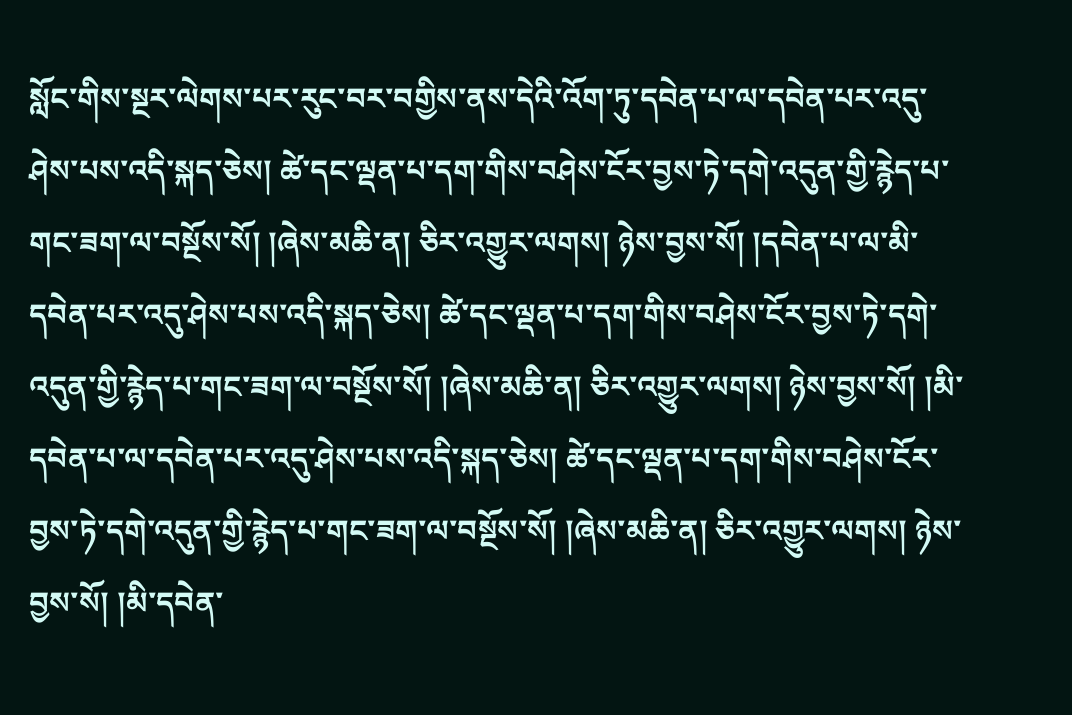སློང་གིས་སྔར་ལེགས་པར་རུང་བར་བགྱིས་ནས་དེའི་འོག་ཏུ་དབེན་པ་ལ་དབེན་པར་འདུ་ཤེས་པས་འདི་སྐད་ཅེས། ཚེ་དང་ལྡན་པ་དག་གིས་བཤེས་ངོར་བྱས་ཏེ་དགེ་འདུན་གྱི་རྙེད་པ་གང་ཟག་ལ་བསྔོས་སོ། །ཞེས་མཆི་ན། ཅིར་འགྱུར་ལགས། ཉེས་བྱས་སོ། །དབེན་པ་ལ་མི་དབེན་པར་འདུ་ཤེས་པས་འདི་སྐད་ཅེས། ཚེ་དང་ལྡན་པ་དག་གིས་བཤེས་ངོར་བྱས་ཏེ་དགེ་འདུན་གྱི་རྙེད་པ་གང་ཟག་ལ་བསྔོས་སོ། །ཞེས་མཆི་ན། ཅིར་འགྱུར་ལགས། ཉེས་བྱས་སོ། །མི་དབེན་པ་ལ་དབེན་པར་འདུ་ཤེས་པས་འདི་སྐད་ཅེས། ཚེ་དང་ལྡན་པ་དག་གིས་བཤེས་ངོར་བྱས་ཏེ་དགེ་འདུན་གྱི་རྙེད་པ་གང་ཟག་ལ་བསྔོས་སོ། །ཞེས་མཆི་ན། ཅིར་འགྱུར་ལགས། ཉེས་བྱས་སོ། །མི་དབེན་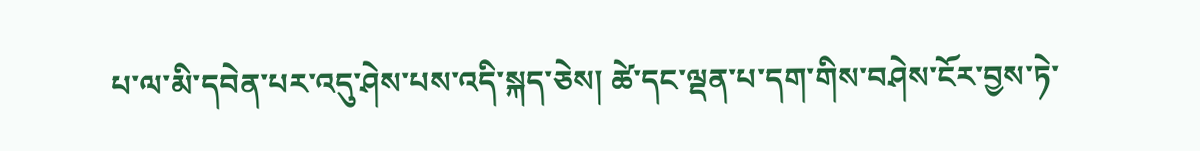པ་ལ་མི་དབེན་པར་འདུ་ཤེས་པས་འདི་སྐད་ཅེས། ཚེ་དང་ལྡན་པ་དག་གིས་བཤེས་ངོར་བྱས་ཏེ་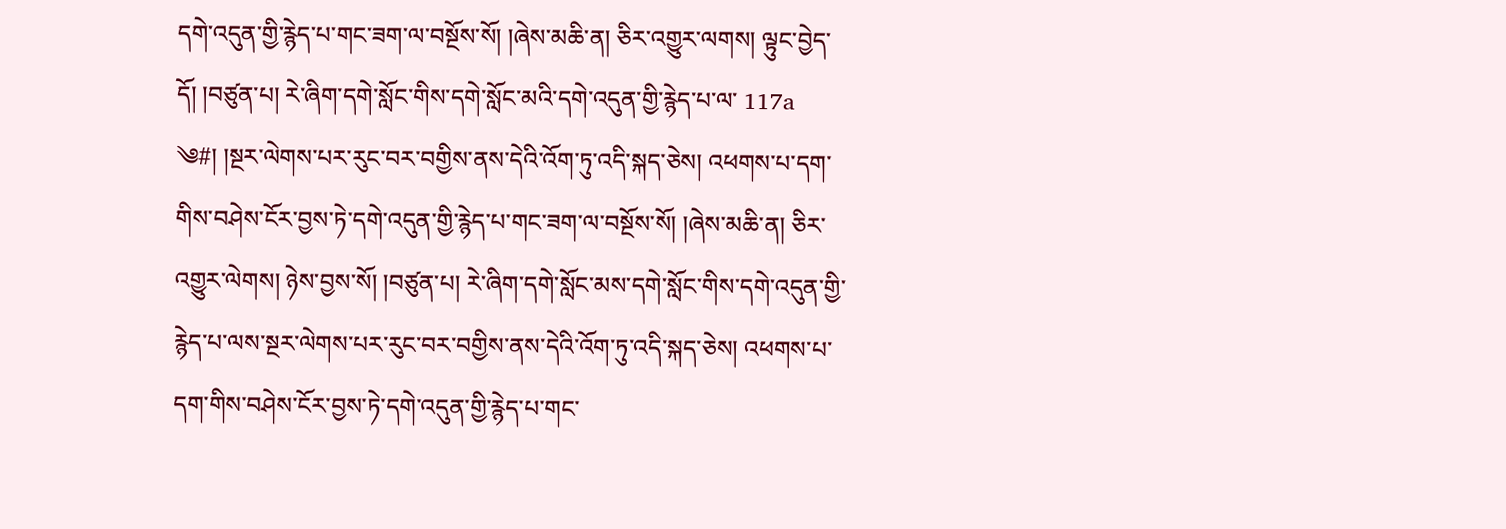དགེ་འདུན་གྱི་རྙེད་པ་གང་ཟག་ལ་བསྔོས་སོ། །ཞེས་མཆི་ན། ཅིར་འགྱུར་ལགས། ལྟུང་བྱེད་དོ། །བཙུན་པ། རེ་ཞིག་དགེ་སློང་གིས་དགེ་སློང་མའི་དགེ་འདུན་གྱི་རྙེད་པ་ལ་ 117a ༄#། །སྔར་ལེགས་པར་རུང་བར་བགྱིས་ནས་དེའི་འོག་ཏུ་འདི་སྐད་ཅེས། འཕགས་པ་དག་གིས་བཤེས་ངོར་བྱས་ཏེ་དགེ་འདུན་གྱི་རྙེད་པ་གང་ཟག་ལ་བསྔོས་སོ། །ཞེས་མཆི་ན། ཅིར་འགྱུར་ལེགས། ཉེས་བྱས་སོ། །བཙུན་པ། རེ་ཞིག་དགེ་སློང་མས་དགེ་སློང་གིས་དགེ་འདུན་གྱི་རྙེད་པ་ལས་སྔར་ལེགས་པར་རུང་བར་བགྱིས་ནས་དེའི་འོག་ཏུ་འདི་སྐད་ཅེས། འཕགས་པ་དག་གིས་བཤེས་ངོར་བྱས་ཏེ་དགེ་འདུན་གྱི་རྙེད་པ་གང་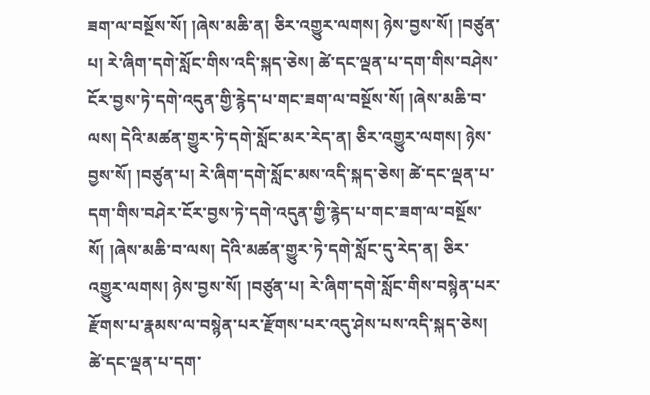ཟག་ལ་བསྔོས་སོ། །ཞེས་མཆི་ན། ཅིར་འགྱུར་ལགས། ཉེས་བྱས་སོ། །བཙུན་པ། རེ་ཞིག་དགེ་སློང་གིས་འདི་སྐད་ཅེས། ཚེ་དང་ལྡན་པ་དག་གིས་བཤེས་ངོར་བྱས་ཏེ་དགེ་འདུན་གྱི་རྙེད་པ་གང་ཟག་ལ་བསྔོས་སོ། །ཞེས་མཆི་བ་ལས། དེའི་མཚན་གྱུར་ཏེ་དགེ་སློང་མར་རེད་ན། ཅིར་འགྱུར་ལགས། ཉེས་བྱས་སོ། །བཙུན་པ། རེ་ཞིག་དགེ་སློང་མས་འདི་སྐད་ཅེས། ཚེ་དང་ལྡན་པ་དག་གིས་བཤེར་ངོར་བྱས་ཏེ་དགེ་འདུན་གྱི་རྙེད་པ་གང་ཟག་ལ་བསྔོས་སོ། །ཞེས་མཆི་བ་ལས། དེའི་མཚན་གྱུར་ཏེ་དགེ་སློང་དུ་རེད་ན། ཅིར་འགྱུར་ལགས། ཉེས་བྱས་སོ། །བཙུན་པ། རེ་ཞིག་དགེ་སློང་གིས་བསྙེན་པར་རྫོགས་པ་རྣམས་ལ་བསྙེན་པར་རྫོགས་པར་འདུ་ཤེས་པས་འདི་སྐད་ཅེས། ཚེ་དང་ལྡན་པ་དག་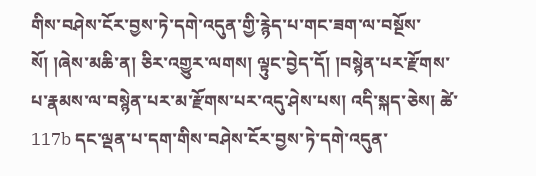གིས་བཤེས་ངོར་བྱས་ཏེ་དགེ་འདུན་གྱི་རྙེད་པ་གང་ཟག་ལ་བསྔོས་སོ། །ཞེས་མཆི་ན། ཅིར་འགྱུར་ལགས། ལྟུང་བྱེད་དོ། །བསྙེན་པར་རྫོགས་པ་རྣམས་ལ་བསྙེན་པར་མ་རྫོགས་པར་འདུ་ཤེས་པས། འདི་སྐད་ཅེས། ཚེ་ 117b དང་ལྡན་པ་དག་གིས་བཤེས་ངོར་བྱས་ཏེ་དགེ་འདུན་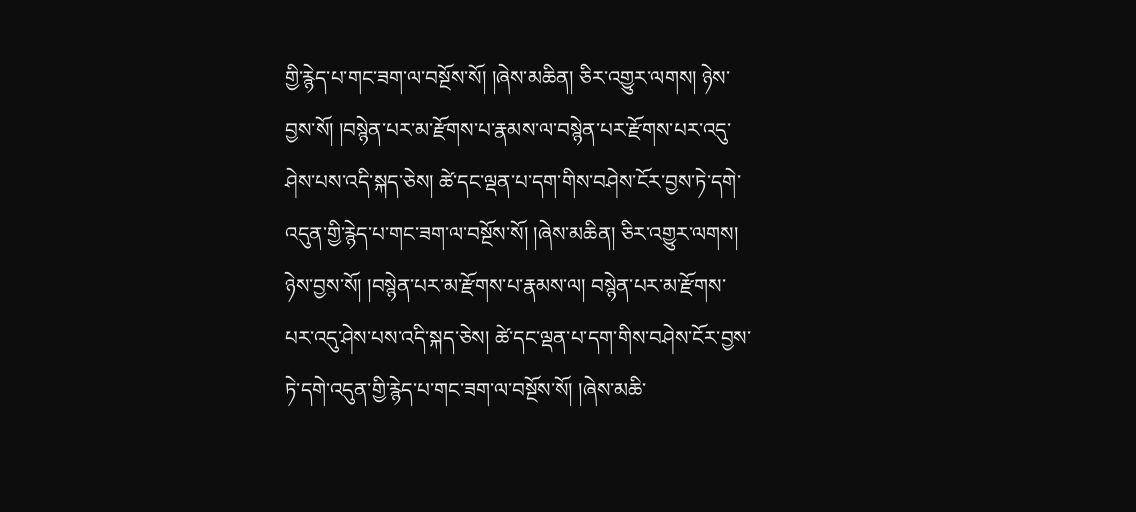གྱི་རྙེད་པ་གང་ཟག་ལ་བསྔོས་སོ། །ཞེས་མཆིན། ཅིར་འགྱུར་ལགས། ཉེས་བྱས་སོ། །བསྙེན་པར་མ་རྫོགས་པ་རྣམས་ལ་བསྙེན་པར་རྫོགས་པར་འདུ་ཤེས་པས་འདི་སྐད་ཅེས། ཚེ་དང་ལྡན་པ་དག་གིས་བཤེས་ངོར་བྱས་ཏེ་དགེ་འདུན་གྱི་རྙེད་པ་གང་ཟག་ལ་བསྔོས་སོ། །ཞེས་མཆིན། ཅིར་འགྱུར་ལགས། ཉེས་བྱས་སོ། །བསྙེན་པར་མ་རྫོགས་པ་རྣམས་ལ། བསྙེན་པར་མ་རྫོགས་པར་འདུ་ཤེས་པས་འདི་སྐད་ཅེས། ཚེ་དང་ལྡན་པ་དག་གིས་བཤེས་ངོར་བྱས་ཏེ་དགེ་འདུན་གྱི་རྙེད་པ་གང་ཟག་ལ་བསྔོས་སོ། །ཞེས་མཆི་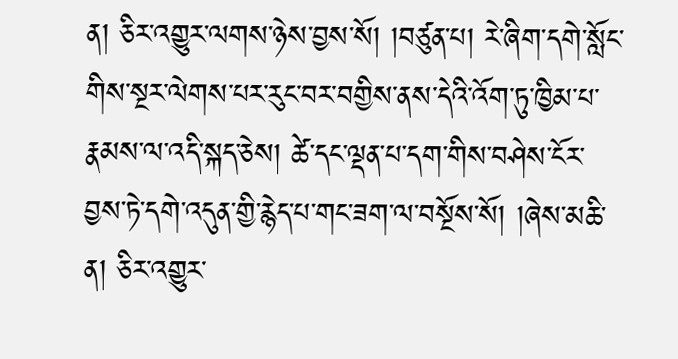ན། ཅིར་འགྱུར་ལགས་ཉེས་བྱས་སོ། །བཙུན་པ། རེ་ཞིག་དགེ་སློང་གིས་སྔར་ལེགས་པར་རུང་བར་བགྱིས་ནས་དེའི་འོག་ཏུ་ཁྱིམ་པ་རྣམས་ལ་འདི་སྐད་ཅེས། ཚེ་དང་ལྡན་པ་དག་གིས་བཤེས་ངོར་བྱས་ཏེ་དགེ་འདུན་གྱི་རྙེད་པ་གང་ཟག་ལ་བསྔོས་སོ། །ཞེས་མཆི་ན། ཅིར་འགྱུར་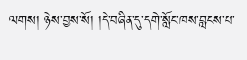ལགས། ཉེས་བྱས་སོ། །དེ་བཞིན་དུ་དགེ་སློང་ཁས་བླངས་པ་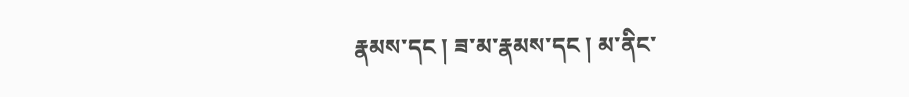རྣམས་དང ། ཟ་མ་རྣམས་དང ། མ་ནིང་